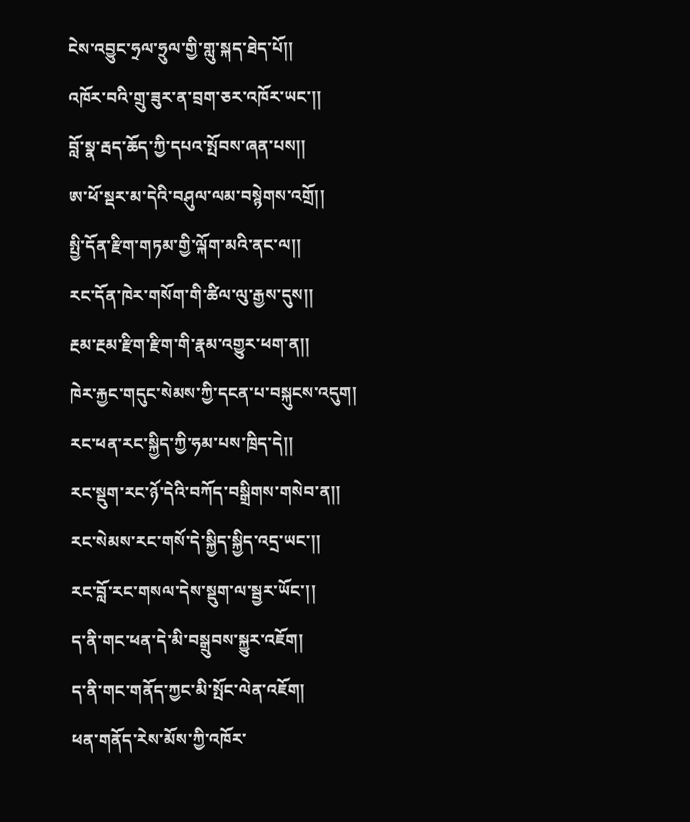ངེས་འབྱུང་ཧྲལ་ཧྲུལ་གྱི་གླུ་སྐད་ཐེད་པོ།།
འཁོར་བའི་གྲུ་ཟུར་ན་བྲག་ཅར་འཁོར་ཡང་།།
བློ་སྣ་རྦད་ཆོད་ཀྱི་དཔའ་སྤོབས་ཞན་པས།།
ཨ་ཕོ་སྡར་མ་དེའི་བཤུལ་ལམ་བསྙེགས་འགྲོ།།
སྤྱི་དོན་རྫིག་གཏམ་གྱི་ལྐོག་མའི་ནང་ལ།།
རང་དོན་ཁེར་གསོག་གི་ཚིལ་ལུ་རྒྱས་དུས།།
རྔམ་རྔམ་རྫིག་རྫིག་གི་རྣམ་འགྱུར་ཕག་ན།།
ཁེར་རྐྱང་གདུང་སེམས་ཀྱི་དངན་པ་བསྐུངས་འདུག།
རང་ཕན་རང་སྐྱིད་ཀྱི་ཧམ་པས་ཁྲིད་དེ།།
རང་སྡུག་རང་ཉོ་དེའི་བཀོད་བསྒྲིགས་གསེབ་ན།།
རང་སེམས་རང་གསོ་དེ་སྐྱིད་སྐྱིད་འདྲ་ཡང་།།
རང་བློ་རང་གསལ་དེས་སྡུག་ལ་སྦྱར་ཡོང་།།
ད་ནི་གང་ཕན་དེ་མི་བསྒྲུབས་སྐྱུར་འཇོག།
ད་ནི་གང་གནོད་ཀྱང་མི་སྤོང་ལེན་འཇོག།
ཕན་གནོད་རེས་མོས་ཀྱི་འཁོར་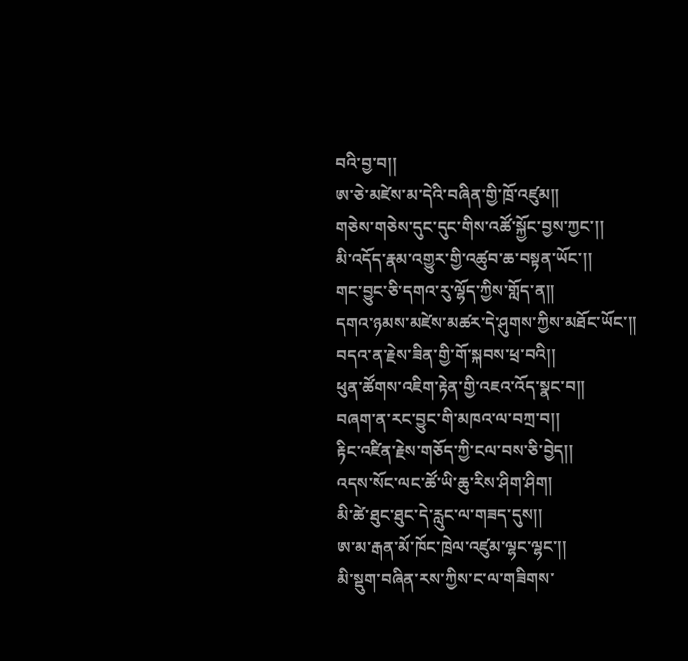བའི་བྱ་བ།།
ཨ་ཅེ་མཛེས་མ་དེའི་བཞིན་གྱི་ཁྲོ་འཛུམ།།
གཅེས་གཅེས་དུང་དུང་གིས་འཚོ་སྐྱོང་བྱས་ཀྱང་།།
མི་འདོད་རྣམ་འགྱུར་གྱི་འཚུབ་ཆ་བསྟན་ཡོང་།།
གང་བྱུང་ཅི་དགའ་རུ་ལྷོད་ཀྱིས་གློད་ན།།
དགའ་ཉམས་མཛེས་མཚར་དེ་ཤུགས་ཀྱིས་མཐོང་ཡོང་།།
བདའ་ན་རྗེས་ཟིན་གྱི་གོ་སྐབས་ཕྲ་བའི།།
ཕུན་ཚོགས་འཇིག་རྟེན་གྱི་འཇའ་འོད་སྣང་བ།།
བཞག་ན་རང་བྱུང་གི་མཁའ་ལ་བཀྲ་བ།།
རྟིང་འཛིན་རྗེས་གཅོད་ཀྱི་ངལ་བས་ཅི་བྱེད།།
འདས་སོང་ལང་ཚོ་ཡི་ཆུ་རིས་ཤིག་ཤིག།
མི་ཚེ་ཐུང་ཐུང་དེ་རླུང་ལ་གཟད་དུས།།
ཨ་མ་རྒན་མོ་ཁོང་ཁྲེལ་འཛུམ་ལྷང་ལྷང་།།
མི་སྡུག་བཞིན་རས་ཀྱིས་ང་ལ་གཟིགས་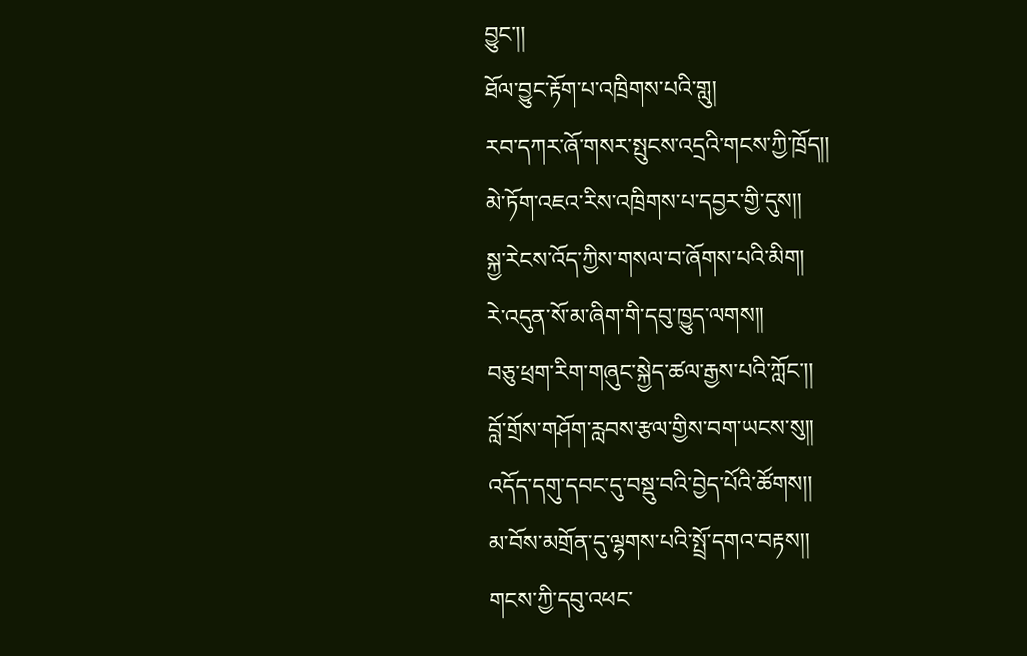བྱུང་།།
ཐོལ་བྱུང་རྟོག་པ་འཁྲིགས་པའི་གླུ།
རབ་དཀར་ཞོ་གསར་སྤུངས་འདྲའི་གངས་ཀྱི་ཁྲོད།།
མེ་ཏོག་འཇའ་རིས་འཁྲིགས་པ་དབྱར་གྱི་དུས།།
སྐྱ་རེངས་འོད་ཀྱིས་གསལ་བ་ཞོགས་པའི་མིག།
རེ་འདུན་སོ་མ་ཞིག་གི་དབུ་ཁྱུད་ལགས།།
བཅུ་ཕྲག་རིག་གཞུང་སྐྱེད་ཚལ་རྒྱས་པའི་ཀློང་།།
བློ་གྲོས་གཤོག་རླབས་རྩལ་གྱིས་བག་ཡངས་སུ།།
འདོད་དགུ་དབང་དུ་བསྡུ་བའི་བྱེད་པོའི་ཚོགས།།
མ་བོས་མགྲོན་དུ་ལྷགས་པའི་སྤྲོ་དགའ་བརྟས།།
གངས་ཀྱི་དབུ་འཕང་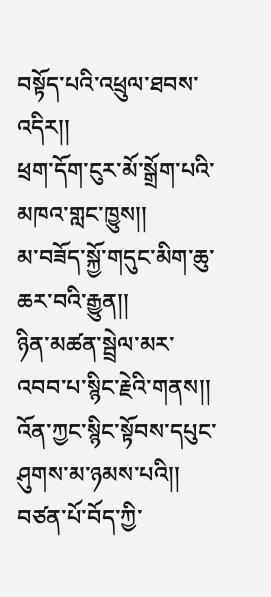བསྟོད་པའི་འཕྲུལ་ཐབས་འདིར།།
ཕྲག་དོག་ངུར་མོ་སྒྲོག་པའི་མཁའ་གླང་ཁྱུས།།
མ་བཟོད་སྐྱོ་གདུང་མིག་ཆུ་ཆར་བའི་རྒྱུན།།
ཉིན་མཚན་སྦྲེལ་མར་འབབ་པ་སྙིང་རྗེའི་གནས།།
འོན་ཀྱང་སྙིང་སྟོབས་དཔུང་ཤུགས་མ་ཉམས་པའི།།
བཙན་པོ་བོད་ཀྱི་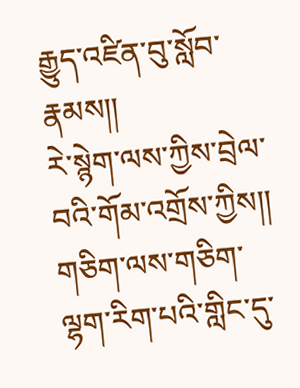རྒྱུད་འཛིན་བུ་སློབ་རྣམས།།
རེ་སྙེག་ལས་ཀྱིས་བྲེལ་བའི་གོམ་འགྲོས་ཀྱིས།།
གཅིག་ལས་གཅིག་ལྷག་རིག་པའི་གླིང་དུ་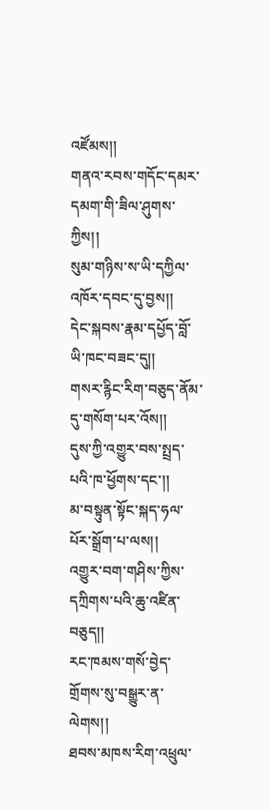འཛོམས།།
གནའ་རབས་གདོང་དམར་དམག་གི་ཟིལ་ཤུགས་ཀྱིས།།
སུམ་གཉིས་ས་ཡི་དཀྱིལ་འཁོར་དབང་དུ་བྱས།།
དེང་སྐབས་རྣམ་དཔྱོད་བློ་ཡི་ཁང་བཟང་དུ།།
གསར་རྙིང་རིག་བཅུད་ནོམ་དུ་གསོག་པར་འོས།།
དུས་ཀྱི་འགྱུར་བས་སྤྲད་པའི་ཁ་ཕྱོགས་དང་།།
མ་བསྟུན་སྟོང་སྐད་ཧལ་པོར་སྒྲོག་པ་ལས།།
འགྱུར་བག་གཤིས་ཀྱིས་དཀྲིགས་པའི་ཆུ་འཛིན་བཅུད།།
རང་ཁམས་གསོ་བྱེད་གྲོགས་སུ་བསྒྱུར་ན་ལེགས།།
ཐབས་མཁས་རིག་འཕྲུལ་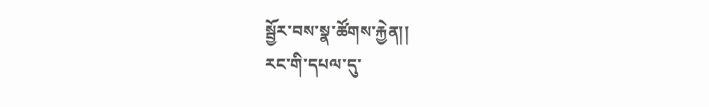སྦྱོར་བས་སྣ་ཚོགས་རྐྱེན།།
རང་གི་དཔལ་དུ་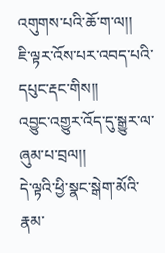འགུགས་པའི་ཆོ་ག་ལ།།
ཇི་ལྟར་འོས་པར་འབད་པའི་དཔུང་རྡང་གིས།།
འབྱུང་འགྱུར་འོད་དུ་སྒྱུར་ལ་ཞུམ་པ་བྲལ།།
དེ་ལྟའི་ཕྱི་སྣང་སྒེག་མོའི་རྣམ་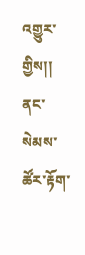འགྱུར་གྱིས།།
ནང་སེམས་ཚོར་རྟོག་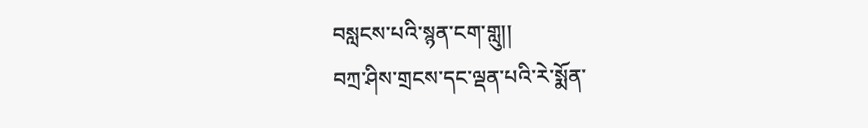བསླངས་པའི་སྙན་ངག་གླུ།།
བཀྲ་ཤིས་གྲངས་དང་ལྡན་པའི་རེ་སྨོན་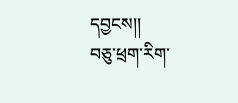དབྱངས།།
བཅུ་ཕྲག་རིག་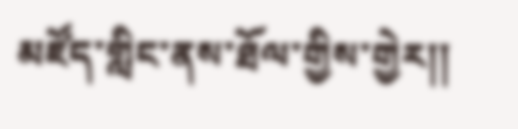མཛོད་གླིང་ནས་ཐོལ་གྱིས་གྱེར།།